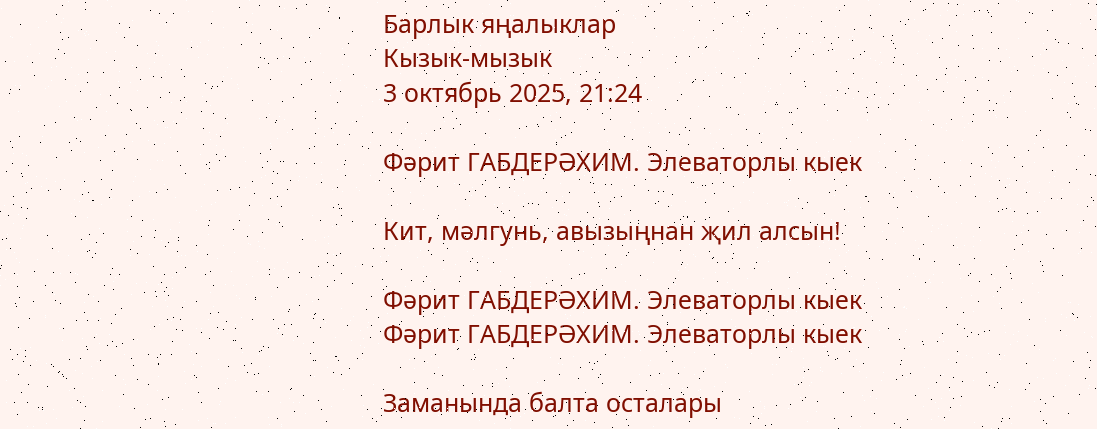Барлык яңалыклар
Кызык-мызык
3 октябрь 2025, 21:24

Фәрит ГАБДЕРӘХИМ. Элеваторлы кыек

Кит, мәлгунь, авызыңнан җил алсын!

Фәрит ГАБДЕРӘХИМ. Элеваторлы кыек
Фәрит ГАБДЕРӘХИМ. Элеваторлы кыек

Заманында балта осталары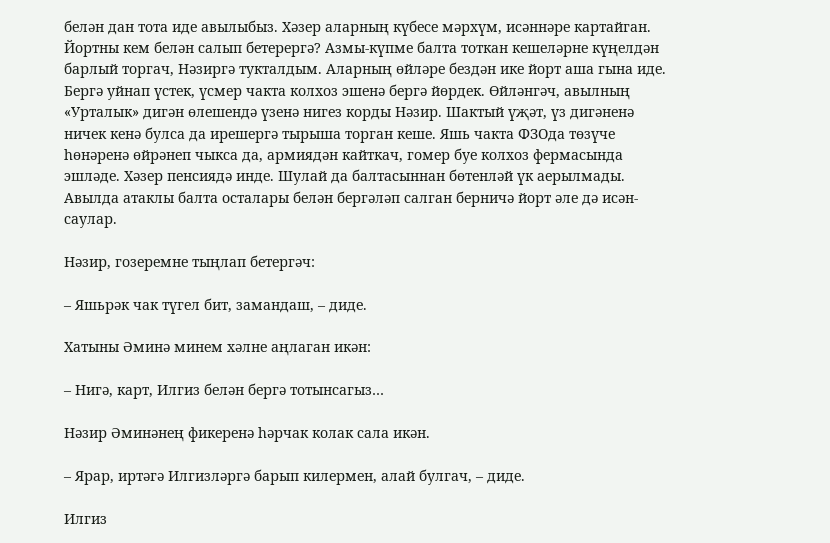белән дан тота иде авылыбыз. Хәзер аларның күбесе мәрхүм, исәннәре картайган. Йортны кем белән салып бетерергә? Азмы-күпме балта тоткан кешеләрне күңелдән барлый торгач, Нәзиргә тукталдым. Аларның өйләре бездән ике йорт аша гына иде. Бергә уйнап үстек, үсмер чакта колхоз эшенә бергә йөрдек. Өйләнгәч, авылның «Урталык» дигән өлешендә үзенә нигез корды Нәзир. Шактый үҗәт, үз дигәненә ничек кенә булса да ирешергә тырыша торган кеше. Яшь чакта ФЗОда төзүче һөнәренә өйрәнеп чыкса да, армиядән кайткач, гомер буе колхоз фермасында эшләде. Хәзер пенсиядә инде. Шулай да балтасыннан бөтенләй үк аерылмады. Авылда атаклы балта осталары белән бергәләп салган берничә йорт әле дә исән-саулар.

Нәзир, гозеремне тыңлап бетергәч:

– Яшьрәк чак түгел бит, замандаш, – диде.

Хатыны Әминә минем хәлне аңлаган икән:

– Нигә, карт, Илгиз белән бергә тотынсагыз…

Нәзир Әминәнең фикеренә һәрчак колак сала икән.

– Ярар, иртәгә Илгизләргә барып килермен, алай булгач, – диде.

Илгиз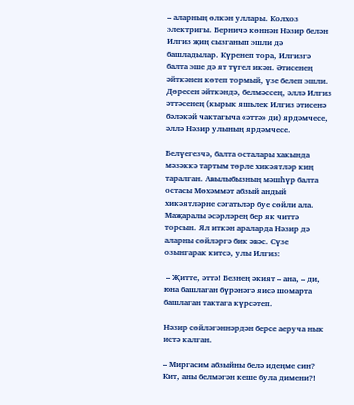– аларның өлкән уллары. Колхоз электригы. Берничә көннән Нәзир белән Илгиз җиң сызганып эшли дә башладылар. Күренеп тора, Илгизгә балта эше дә ят түгел икән. Әтисенең әйткәнен көтеп тормый, үзе белеп эшли. Дөресен әйткәндә, белмәссең, әллә Илгиз әттәсенең (кырык яшьлек Илгиз әтисенә бәләкәй чактагыча «әттә» ди) ярдәмчесе, әллә Нәзир улының ярдәмчесе.

Белүегезчә, балта осталары хакында мәзәккә тартым төрле хикәятләр киң таралган. Авылыбызның мәшһүр балта остасы Мөхәммәт абзый андый хикәятләрне сәгатьләр буе сөйли ала. Маҗаралы әсәрләрең бер як читтә торсын. Ял иткән араларда Нәзир дә аларны сөйләргә бик әвәс. Сүзе озынгарак китсә, улы Илгиз:

 – Җитте, әттә! Безнең әкият – ана, – ди, юна башлаган бүрәнәгә яисә шомарта башлаган тактага күрсәтеп.

Нәзир сөйләгәннәрдән берсе аеруча нык истә калган.

– Миргасим абзыйны белә идеңме син? Кит, аны белмәгән кеше була димени?!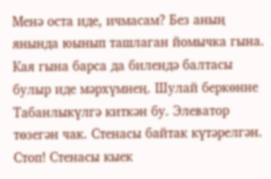Менә оста иде, ичмасам? Без аның янында юынып ташлаган йомычка гына. Кая гына барса да билендә балтасы булыр иде мәрхүмнең. Шулай беркөнне Табанлыкүлгә киткән бу. Элеватор төзегән чак. Стенасы байтак күтәрелгән. Стоп! Стенасы кыек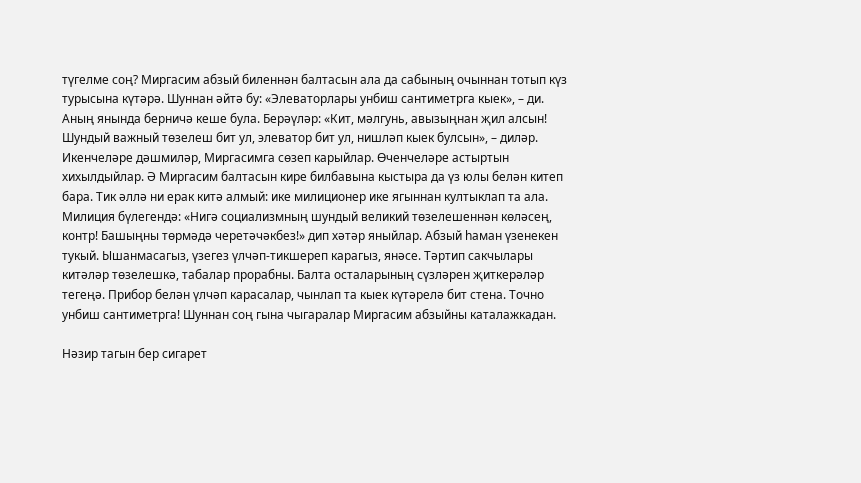түгелме соң? Миргасим абзый биленнән балтасын ала да сабының очыннан тотып күз турысына күтәрә. Шуннан әйтә бу: «Элеваторлары унбиш сантиметрга кыек», – ди. Аның янында берничә кеше була. Берәүләр: «Кит, мәлгунь, авызыңнан җил алсын! Шундый важный төзелеш бит ул, элеватор бит ул, нишләп кыек булсын», – диләр. Икенчеләре дәшмиләр, Миргасимга сөзеп карыйлар. Өченчеләре астыртын хихылдыйлар. Ә Миргасим балтасын кире билбавына кыстыра да үз юлы белән китеп бара. Тик әллә ни ерак китә алмый: ике милиционер ике ягыннан култыклап та ала. Милиция бүлегендә: «Нигә социализмның шундый великий төзелешеннән көләсең, контр! Башыңны төрмәдә черетәчәкбез!» дип хәтәр яныйлар. Абзый һаман үзенекен тукый. Ышанмасагыз, үзегез үлчәп-тикшереп карагыз, янәсе. Тәртип сакчылары китәләр төзелешкә, табалар прорабны. Балта осталарының сүзләрен җиткерәләр тегеңә. Прибор белән үлчәп карасалар, чынлап та кыек күтәрелә бит стена. Точно унбиш сантиметрга! Шуннан соң гына чыгаралар Миргасим абзыйны каталажкадан.

Нәзир тагын бер сигарет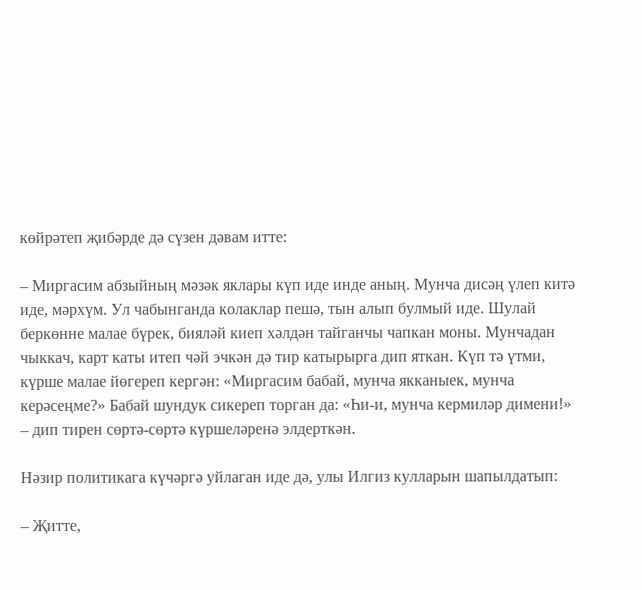көйрәтеп җибәрде дә сүзен дәвам итте:

– Миргасим абзыйның мәзәк яклары күп иде инде аның. Мунча дисәң үлеп китә иде, мәрхүм. Ул чабынганда колаклар пешә, тын алып булмый иде. Шулай беркөнне малае бүрек, бияләй киеп хәлдән тайганчы чапкан моны. Мунчадан чыккач, карт каты итеп чәй эчкән дә тир катырырга дип яткан. Күп тә үтми, күрше малае йөгереп кергән: «Миргасим бабай, мунча якканыек, мунча керәсеңме?» Бабай шундук сикереп торган да: «Һи-и, мунча кермиләр димени!» – дип тирен сөртә-сөртә күршеләренә элдерткән.

Нәзир политикага күчәргә уйлаган иде дә, улы Илгиз кулларын шапылдатып:

– Җитте,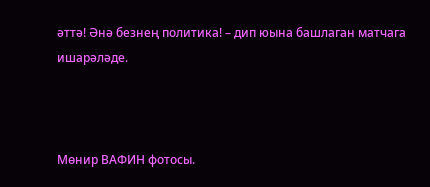әттә! Әнә безнең политика! – дип юына башлаган матчага ишарәләде.



Мөнир ВАФИН фотосы.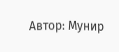Автор: Мунир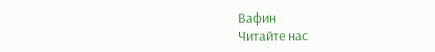Вафин
Читайте нас